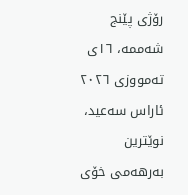رۆژی پێنج شەممە، ۱٦ی تەمووزی ۲۰۲٦ ئاراس سەعید، نوێترین بەرهەمی خۆی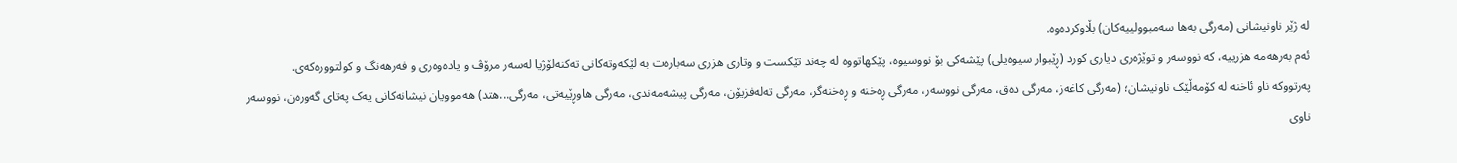لە ژێر ناونیشانی (مەرگی بەها سەمبوولییەکان) بڵاوکردەوە.
ئەم بەرهەمە هزرییە، کە نووسەر و توێژەری دیاری کورد (ڕێبوار سیوەیلی) پێشەکی بۆ نووسیوە، پێکهاتووە لە چەند تێکست و وتاری هزری سەبارەت بە لێکەوتەکانی تەکنەلۆژیا لەسەر مرۆڤ و یادەوەری و فەرهەنگ و کولتوورەکەی.
پەرتووکە ناو ئاخنە لە کۆمەڵێک ناونیشان؛ (مەرگی کاغەز، مەرگی دەق، مەرگی نووسەر، مەرگی ڕەخنە و ڕەخنەگر، مەرگی تەلەفزیۆن، مەرگی پیشەمەندی، مەرگی هاوڕێیەتی، مەرگی...هتد) هەموویان نیشانەکانی یەک پەتای گەورەن، نووسەر ناوی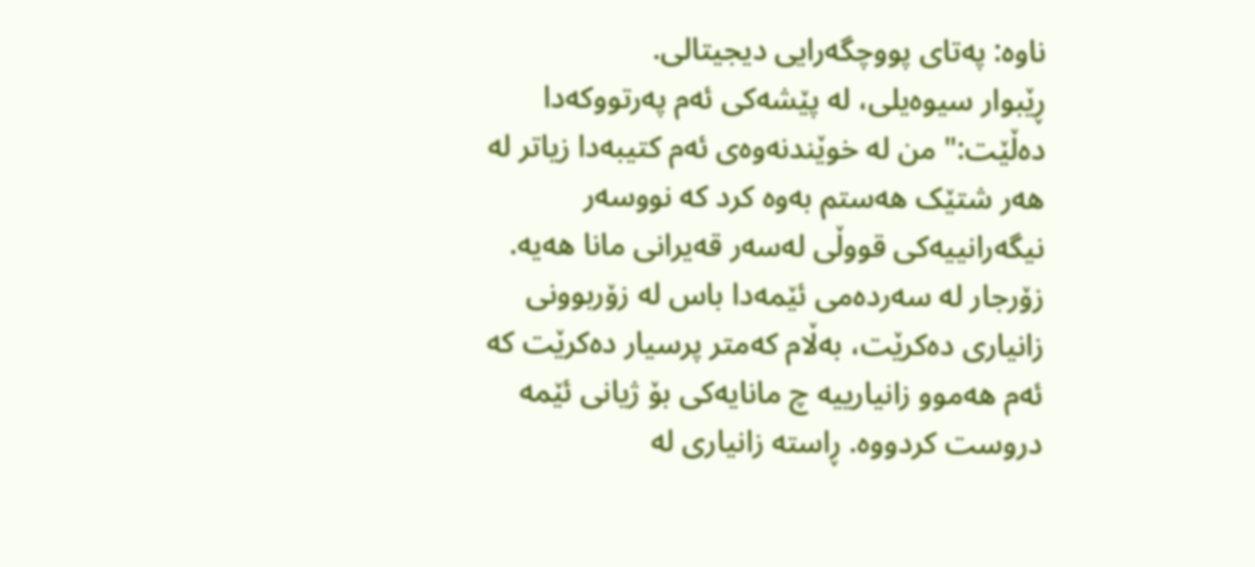ناوە: پەتای پووچگەرایی دیجیتالی.
ڕێبوار سیوەیلی، لە پێشەکی ئەم پەرتووکەدا دەڵێت:" من لە خوێندنەوەی ئەم کتیبەدا زیاتر لە هەر شتێک هەستم بەوە کرد کە نووسەر نیگەرانییەکی قووڵی لەسەر قەیرانی مانا هەیە. زۆرجار لە سەردەمی ئێمەدا باس لە زۆربوونی زانیاری دەکرێت، بەڵام کەمتر پرسیار دەکرێت کە ئەم هەموو زانیارییە چ مانایەکی بۆ ژیانی ئێمە دروست کردووە. ڕاستە زانیاری لە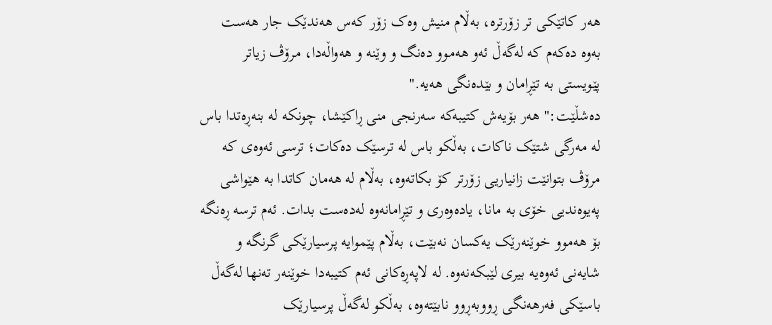هەر کاتێکی تر زۆرترە، بەڵام منیش وەک زۆر کەس هەندێک جار هەست بەوە دەکەم کە لەگەڵ ئەو هەموو دەنگ و وێنە و هەواڵەدا، مرۆڤ زیاتر پێویستی بە تێڕامان و بێدەنگی هەیە."
دەشڵێت:" هەر بۆیەش کتیبەکە سەرنجی منی ڕاکێشا، چونکە لە بنەڕەتدا باس لە مەرگی شتێک ناکات، بەڵکو باس لە ترسێک دەکات؛ ترسی ئەوەی کە مرۆڤ بتوانێت زانیاریی زۆرتر کۆ بکاتەوە، بەڵام لە هەمان کاتدا بە هێواشی پەیوەندیی خۆی بە مانا، یادەوەری و تێڕامانەوە لەدەست بدات. ئەم ترسە ڕەنگە بۆ هەموو خوێنەرێک یەکسان نەبێت، بەڵام پێموایە پرسیارێکی گرنگە و شایەنی ئەوەیە بیری لێبکەنەوە. لە لاپەڕەکانی ئەم کتیبەدا خوێنەر تەنها لەگەڵ باسێکی فەرهەنگی ڕووبەڕوو نابێتەوە، بەڵکو لەگەڵ پرسیارێک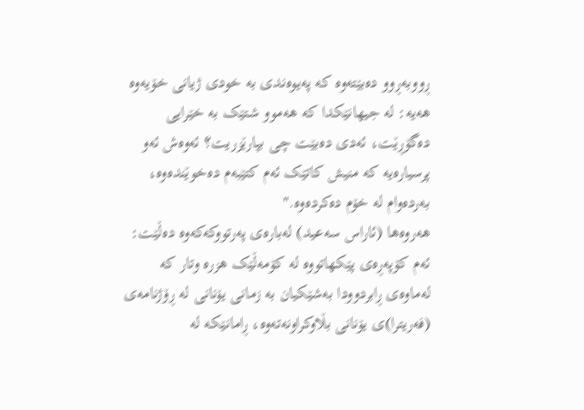ڕووبەڕوو دەبێتەوە کە پەیوەندی بە خودی ژیانی خۆیەوە هەیە: لە جیهانێکدا کە هەموو شتێک بە خێرایی دەگۆڕێت، ئەدی دەبێت چی بپارێزریت؟ ئەوەش ئەو پرسیارەیە کە منیش کاتێک ئەم کتێبەم دەخوێندەوە، بەردەوام لە خۆم دەکردەوە."
هەروەها (ئاراس سەعید) لەبارەی پەرتووکەکەوە دەڵێت: ئەم کۆپەڕەی پێکهاتووە لە کۆمەڵێک هزرە وتار کە لەماوەی ڕابردوودا بەشێکیان بە زمانی یۆنانی لە ڕۆژنامەی (فەریترا)ی یۆنانی بڵاوکراونەتەوە، ڕامانێکە لە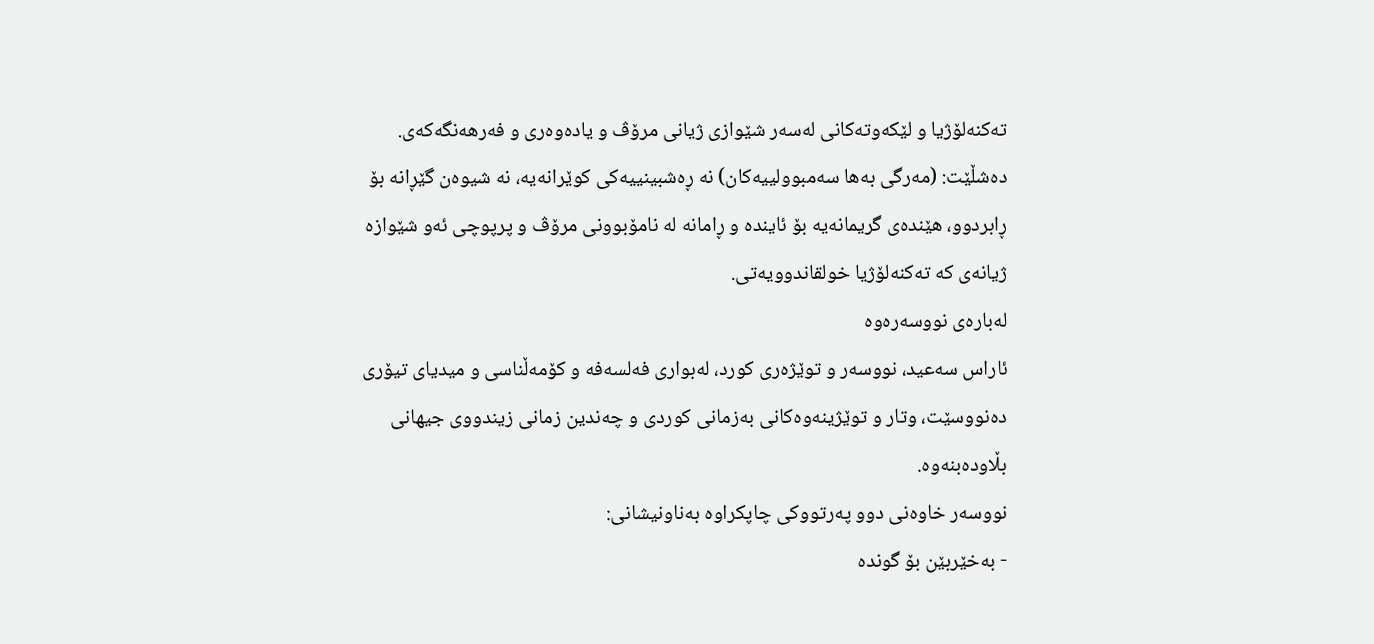تەکنەلۆژیا و لێکەوتەکانی لەسەر شێوازی ژیانی مرۆڤ و یادەوەری و فەرهەنگەکەی.
دەشڵێت: (مەرگی بەها سەمبوولییەکان) نە ڕەشبینییەکی کوێرانەیە، نە شیوەن گێڕانە بۆ ڕابردوو، هێندەی گریمانەیە بۆ ئایندە و ڕامانە لە نامۆبوونی مرۆڤ و پرپوچی ئەو شێوازە ژیانەی کە تەکنەلۆژیا خولقاندوویەتی.
لەبارەی نووسەرەوە
ئاراس سەعید، نووسەر و توێژەری کورد، لەبواری فەلسەفە و کۆمەڵناسی و میدیای تیۆری دەنووسێت، وتار و توێژینەوەکانی بەزمانی کوردی و چەندین زمانی زیندووی جیهانی بڵاودەبنەوە.
نووسەر خاوەنی دوو پەرتووکی چاپکراوە بەناونیشانی:
- بەخێربێن بۆ گوندە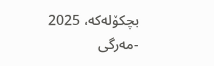بچکۆلەکە، 2025
-مەرگی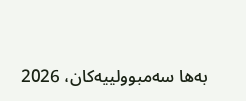بەها سەمبوولییەکان، 2026